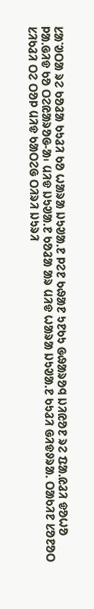ᱥᱟᱸᱣᱛᱟ ᱨᱮ ᱠᱚᱲᱟ ᱠᱩᱲᱤ ᱠᱚ ᱦᱟᱨᱟ ᱡᱩᱣᱟ.ᱱ ᱞᱮᱱ ᱠᱷᱟᱱ ᱩᱱᱠᱩ ᱜᱷᱟᱨᱚᱧ ᱡᱤᱭᱚᱱ ᱨᱮ ᱯᱟ.ᱭᱲᱤ ᱫᱚᱦᱚ ᱞᱟ.ᱜᱤᱫ ᱠᱚ ᱛᱮᱭᱟᱨᱚᱜ-ᱟ᱾ ᱢᱤᱫ ᱡᱩᱣᱟ.ᱱ ᱠᱚᱲᱟ ᱟᱨ ᱢᱤᱫ ᱦᱟᱨᱟ ᱡᱩᱣᱟ.ᱱ ᱠᱩᱲᱤ ᱜᱤᱫᱽᱨᱟ. ᱛᱟᱠᱤᱱ ᱥᱚᱱᱚᱛ ᱥᱤᱠᱲᱤ ᱛᱮ ᱛᱚᱞ ᱢᱤᱫ ᱠᱟᱛᱮᱜ ᱛᱤᱨᱤ ᱡᱩᱨᱤ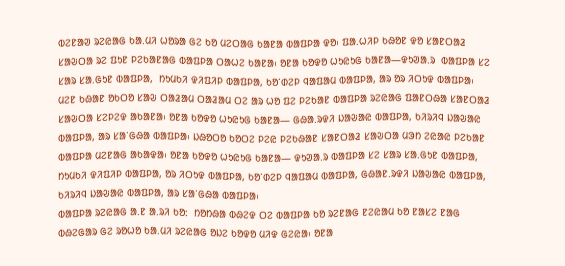ᱵᱮᱱᱟᱣ ᱨᱮᱭᱟᱜ ᱠᱟ.ᱢᱤ ᱦᱚᱨᱟ ᱜᱮ ᱠᱚ ᱢᱮᱛᱟᱜ ᱠᱟᱱᱟ ᱵᱟᱯᱞᱟ ᱫᱚ᱾ ᱯᱟ.ᱦᱤᱞ ᱠᱷᱚᱱ ᱫᱚ ᱥᱟᱱᱛᱟᱲ ᱥᱟᱶᱛᱟ ᱨᱮ ᱯᱩᱱ ᱞᱮᱠᱟᱱᱟᱜ ᱵᱟᱯᱞᱟ ᱛᱟᱦᱮ ᱠᱟᱱᱟ᱾ ᱚᱱᱟ ᱠᱚᱫᱚ ᱦᱩᱭᱩᱜ ᱠᱟᱱᱟ—ᱫᱩᱣᱟ.ᱨ  ᱵᱟᱯᱞᱟ ᱥᱮ ᱥᱟᱨ ᱥᱟ.ᱜᱩᱱ ᱵᱟᱯᱞᱟ,  ᱴᱩᱢᱠᱤ ᱫᱤᱯᱤᱞ ᱵᱟᱯᱞᱟ, ᱠᱚᱸᱰᱮᱞ ᱧᱟᱯᱟᱢ ᱵᱟᱯᱞᱟ, ᱟᱨ ᱚᱨ ᱤᱛᱩᱫ ᱵᱟᱯᱞᱟ᱾ ᱢᱮᱱ ᱠᱷᱟᱱ ᱚᱠᱛᱚ ᱥᱟᱶ ᱛᱟᱲᱟᱢ ᱛᱟᱲᱟᱢ ᱛᱮ ᱟᱨ ᱦᱚ ᱯᱮ ᱞᱮᱠᱟᱱ ᱵᱟᱯᱞᱟ ᱨᱮᱭᱟᱜ ᱯᱟᱱᱛᱷᱟ ᱥᱟᱱᱛᱟᱲ ᱥᱟᱶᱛᱟ ᱥᱮᱞᱮᱫ ᱟᱠᱟᱱᱟ᱾ ᱚᱱᱟ ᱠᱚᱫᱚ ᱦᱩᱭᱩᱜ ᱠᱟᱱᱟ— ᱜᱷᱟ.ᱨᱫᱤ ᱡᱟᱶᱟᱭ ᱵᱟᱯᱞᱟ, ᱠᱤᱨᱤᱧ ᱡᱟᱶᱟᱭ ᱵᱟᱯᱞᱟ, ᱟᱨ ᱥᱟᱸᱜᱷᱟ ᱵᱟᱯᱞᱟ᱾ ᱡᱷᱚᱛᱚ ᱠᱚᱛᱮ ᱞᱮᱭ ᱞᱮᱠᱷᱟᱱ ᱥᱟᱱᱛᱟᱲ ᱥᱟᱶᱛᱟ ᱢᱳᱴ ᱮᱭᱟᱭ ᱞᱮᱠᱟᱱ ᱵᱟᱯᱞᱟ ᱢᱮᱱᱟᱜ ᱟᱠᱟᱫᱟ᱾ ᱚᱱᱟ ᱠᱚᱫᱚ ᱦᱩᱭᱩᱜ ᱠᱟᱱᱟ— ᱫᱩᱣᱟ.ᱨ ᱵᱟᱯᱞᱟ ᱥᱮ ᱥᱟᱨ ᱥᱟ.ᱜᱩᱱ ᱵᱟᱯᱞᱟ, ᱴᱩᱢᱠᱤ ᱫᱤᱯᱤᱞ ᱵᱟᱯᱞᱟ, ᱚᱨ ᱤᱛᱩᱫ ᱵᱟᱯᱞᱟ, ᱠᱚᱸᱰᱮᱞ ᱧᱟᱯᱟᱢ ᱵᱟᱯᱞᱟ, ᱜᱷᱟᱱ.ᱨᱫᱤ ᱡᱟᱶᱟᱭ ᱵᱟᱯᱞᱟ, ᱠᱤᱨᱤᱧ ᱡᱟᱶᱟᱭ ᱵᱟᱯᱞᱟ, ᱟᱨ ᱥᱟᱸᱜᱷᱟ ᱵᱟᱯᱞᱟ᱾
ᱵᱟᱯᱞᱟ ᱨᱮᱭᱟᱜ ᱟ.ᱱ ᱟ.ᱨᱤ ᱠᱚᱺ  ᱴᱚᱴᱷᱟ ᱵᱷᱮᱫ ᱛᱮ ᱵᱟᱯᱞᱟ ᱠᱚ ᱨᱮᱱᱟᱜ ᱱᱮᱭᱟᱢ ᱠᱚ ᱱᱟᱥᱮ ᱱᱟᱜ ᱵᱷᱮᱜᱟᱨ ᱜᱮ ᱨᱚᱦᱚ ᱠᱟ.ᱢᱤ ᱨᱮᱭᱟᱜ ᱚᱡᱮ ᱠᱚᱫᱚ ᱢᱤᱫ ᱜᱮᱭᱟ᱾ ᱚᱱᱟ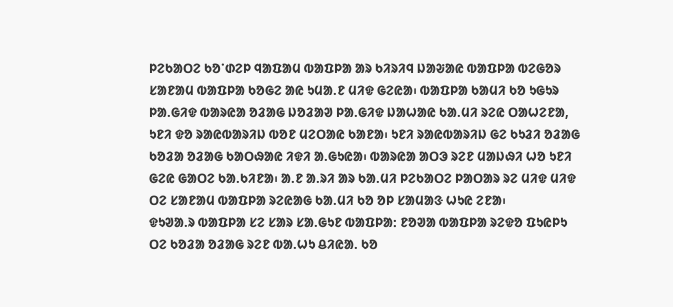ᱞᱮᱠᱟᱛᱮ ᱠᱚᱸᱰᱮᱞ ᱧᱟᱯᱟᱢ ᱵᱟᱯᱞᱟ ᱟᱨ ᱠᱤᱨᱤᱧ ᱡᱟᱶᱟᱭ ᱵᱟᱯᱞᱟ ᱵᱮᱜᱚᱨ ᱥᱟᱱᱟᱢ ᱵᱟᱯᱞᱟ ᱠᱚᱜᱮ ᱟᱭ ᱩᱢᱟ.ᱱ ᱢᱤᱫ ᱜᱮᱭᱟ᱾ ᱵᱟᱯᱞᱟ ᱠᱟᱢᱤ ᱠᱚ ᱩᱜᱩᱨ ᱞᱟ.ᱜᱤᱫ ᱵᱟᱨᱭᱟ ᱚᱲᱟᱜ ᱡᱚᱲᱟᱣ ᱞᱟ.ᱜᱤᱫ ᱡᱟᱦᱟᱭ ᱠᱟ.ᱢᱤ ᱨᱮᱭ ᱛᱟᱦᱮᱱᱟ, ᱩᱱᱤ ᱫᱚ ᱨᱟᱭᱵᱟᱨᱤᱡ ᱵᱚᱱ ᱢᱮᱛᱟᱭ ᱠᱟᱱᱟ᱾ ᱩᱱᱤ ᱨᱟᱭᱵᱟᱨᱤᱡ ᱜᱮ ᱠᱩᱲᱤ ᱚᱲᱟᱜ ᱠᱚᱲᱟ ᱚᱲᱟᱜ ᱠᱟᱛᱷᱟᱭ ᱤᱫᱤ ᱟ.ᱜᱩᱭᱟ᱾ ᱵᱟᱨᱭᱟ ᱟᱛᱳ ᱨᱮᱱ ᱢᱟᱡᱷᱤ ᱦᱚ ᱩᱱᱤ ᱜᱮᱭ ᱜᱟᱛᱮ ᱠᱟ.ᱠᱤᱱᱟ᱾ ᱟ.ᱱ ᱟ.ᱨᱤ ᱟᱨ ᱠᱟ.ᱢᱤ ᱞᱮᱠᱟᱛᱮ ᱞᱟᱛᱟᱨ ᱨᱮ ᱢᱤᱫ ᱢᱤᱫ ᱛᱮ ᱥᱟᱱᱟᱢ ᱵᱟᱯᱞᱟ ᱨᱮᱭᱟᱜ ᱠᱟ.ᱢᱤ ᱠᱚ ᱚᱞ ᱥᱟᱢᱟᱝ ᱦᱩᱭ ᱮᱱᱟ᱾
ᱫᱩᱣᱟ.ᱨ ᱵᱟᱯᱞᱟ ᱥᱮ ᱥᱟᱨ ᱥᱟ.ᱜᱩᱱ ᱵᱟᱯᱞᱟᱺ ᱱᱚᱣᱟ ᱵᱟᱯᱞᱟ ᱨᱮᱫᱚ ᱯᱩᱭᱞᱩ ᱛᱮ ᱠᱚᱲᱟ ᱚᱲᱟᱜ ᱨᱮᱱ ᱵᱟ.ᱦᱩ ᱪᱤᱭᱟ. ᱠᱚ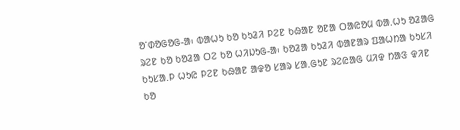ᱚᱸᱰᱚᱜᱚᱜ-ᱟ᱾ ᱵᱟᱦᱩ ᱠᱚ ᱠᱩᱲᱤ ᱞᱮᱱ ᱠᱷᱟᱱ ᱚᱱᱟ ᱛᱟᱭᱚᱢ ᱵᱟ.ᱦᱩ ᱚᱲᱟᱜ ᱨᱮᱱ ᱠᱚ ᱠᱚᱲᱟ ᱛᱮ ᱠᱚ ᱦᱤᱡᱩᱜ-ᱟ᱾ ᱠᱚᱲᱟ ᱠᱩᱲᱤ ᱵᱟᱱᱟᱨ ᱯᱟᱦᱴᱟ ᱠᱩᱥᱤ ᱠᱩᱥᱟ.ᱞ ᱦᱩᱭ ᱞᱮᱱ ᱠᱷᱟᱱ ᱟᱫᱚ ᱥᱟᱨ ᱥᱟ.ᱜᱩᱱ ᱨᱮᱭᱟᱜ ᱢᱤᱫ ᱴᱟᱝ ᱫᱤᱱ ᱠᱚ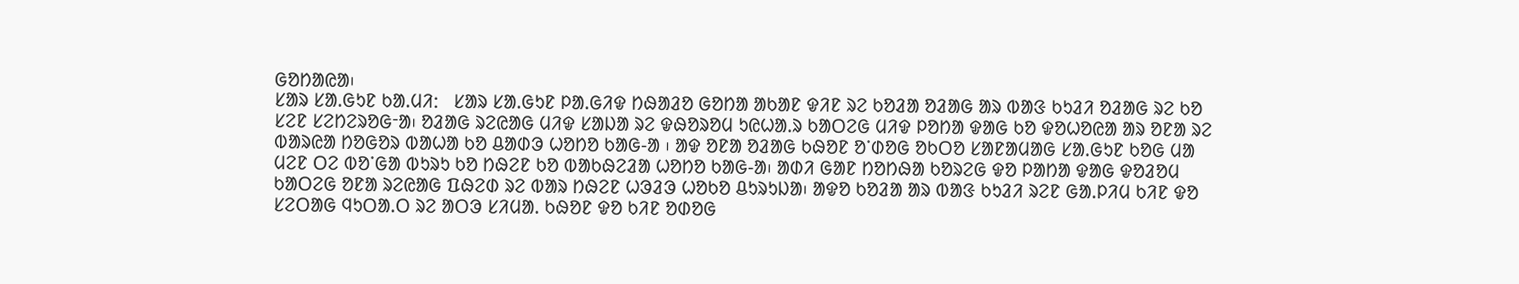ᱜᱚᱴᱟᱭᱟ᱾
ᱥᱟᱨ ᱥᱟ.ᱜᱩᱱ ᱠᱟ.ᱢᱤᱺ   ᱥᱟᱨ ᱥᱟ.ᱜᱩᱱ ᱞᱟ.ᱜᱤᱫ ᱴᱷᱟᱲᱚ ᱜᱚᱴᱟ ᱟᱠᱟᱱ ᱫᱤᱱ ᱨᱮ ᱠᱚᱲᱟ ᱚᱲᱟᱜ ᱟᱨ ᱵᱟᱝ ᱠᱩᱲᱤ ᱚᱲᱟᱜ ᱨᱮ ᱠᱚ ᱥᱮᱱ ᱥᱮᱴᱮᱨᱚᱜᱼᱟ᱾ ᱚᱲᱟᱜ ᱨᱮᱭᱟᱜ ᱢᱤᱫ ᱥᱟᱡᱟ ᱨᱮ ᱫᱷᱚᱨᱚᱢ ᱩᱭᱦᱟ.ᱨ ᱠᱟᱛᱮᱜ ᱢᱤᱫ ᱞᱚᱴᱟ ᱫᱟᱜ ᱠᱚ ᱫᱚᱦᱚᱭᱟ ᱟᱨ ᱚᱱᱟ ᱨᱮ ᱵᱟᱨᱭᱟ ᱴᱚᱜᱚᱨ ᱵᱟᱦᱟ ᱠᱚ ᱪᱟᱰᱳ ᱦᱚᱴᱚ ᱠᱟᱜ-ᱟ ᱾ ᱟᱫ ᱚᱱᱟ ᱚᱲᱟᱜ ᱠᱷᱚᱱ ᱚᱸᱰᱚᱜ ᱚᱠᱛᱚ ᱥᱟᱱᱟᱢᱟᱜ ᱥᱟ.ᱜᱩᱱ ᱠᱚᱜ ᱢᱟ ᱢᱮᱱ ᱛᱮ ᱵᱚᱸᱜᱟ ᱵᱩᱨᱩ ᱠᱚ ᱴᱷᱮᱱ ᱠᱚ ᱵᱟᱠᱷᱮᱲᱟ ᱦᱚᱴᱚ ᱠᱟᱜ-ᱟ᱾ ᱟᱰᱤ ᱜᱟᱱ ᱴᱚᱴᱷᱟ ᱠᱚᱨᱮᱜ ᱫᱚ ᱞᱟᱴᱟ ᱫᱟᱜ ᱫᱚᱲᱚᱢ ᱠᱟᱛᱮᱜ ᱚᱱᱟ ᱨᱮᱭᱟᱜ ᱯᱷᱮᱰ ᱨᱮ ᱵᱟᱨ ᱴᱷᱮᱱ ᱦᱳᱲᱳ ᱦᱚᱠᱚ ᱪᱩᱨᱩᱡᱟ᱾ ᱟᱫᱚ ᱠᱚᱲᱟ ᱟᱨ ᱵᱟᱝ ᱠᱩᱲᱤ ᱨᱮᱱ ᱜᱟ.ᱞᱤᱢ ᱠᱤᱱ ᱫᱚ ᱥᱮᱛᱟᱜ ᱧᱩᱛᱟ.ᱛ ᱨᱮ ᱟᱛᱳ ᱥᱤᱢᱟ. ᱠᱷᱚᱱ ᱫᱚ ᱠᱤᱱ ᱚᱰᱚᱜ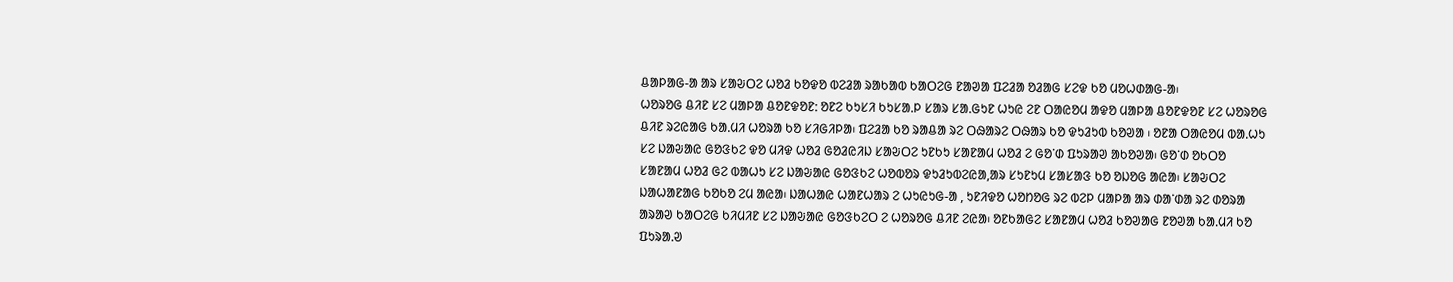ᱪᱟᱞᱟᱜ-ᱟ ᱟᱨ ᱥᱟᱶᱛᱮ ᱦᱚᱲ ᱠᱚᱫᱚ ᱵᱮᱲᱟ ᱨᱟᱠᱟᱵ ᱠᱟᱛᱮᱜ ᱱᱟᱣᱟ ᱯᱮᱲᱟ ᱚᱲᱟᱜ ᱥᱮᱫ ᱠᱚ ᱢᱚᱦᱰᱟᱜ-ᱟ᱾
ᱦᱚᱨᱚᱜ ᱪᱤᱱ ᱥᱮ ᱢᱟᱞᱟ ᱪᱚᱱᱫᱚᱱᱺ ᱚᱱᱮ ᱠᱩᱥᱤ ᱠᱩᱥᱟ.ᱞ ᱥᱟᱨ ᱥᱟ.ᱜᱩᱱ ᱦᱩᱭ ᱮᱱ ᱛᱟᱭᱚᱢ ᱟᱫᱚ ᱢᱟᱞᱟ ᱪᱚᱱᱫᱚᱱ ᱥᱮ ᱦᱚᱨᱚᱜ ᱪᱤᱱ ᱨᱮᱭᱟᱜ ᱠᱟ.ᱢᱤ ᱦᱚᱨᱟ ᱠᱚ ᱥᱤᱜᱤᱞᱟ᱾ ᱯᱮᱲᱟ ᱠᱚ ᱨᱟᱪᱟ ᱨᱮ ᱛᱷᱟᱨᱮ ᱛᱷᱟᱨ ᱠᱚ ᱫᱩᱲᱩᱵ ᱠᱚᱣᱟ ᱾ ᱚᱱᱟ ᱛᱟᱭᱚᱢ ᱵᱟ.ᱦᱩ ᱥᱮ ᱡᱟᱶᱟᱭ ᱜᱚᱝᱠᱮ ᱫᱚ ᱢᱤᱫ ᱦᱚᱲ ᱜᱚᱲᱭᱤᱡ ᱥᱟᱶᱛᱮ ᱩᱱᱠᱩ ᱥᱟᱱᱟᱢ ᱦᱚᱲ ᱮ ᱜᱚᱸᱰ ᱯᱩᱨᱟᱣ ᱟᱠᱚᱣᱟ᱾ ᱜᱚᱸᱰ ᱚᱠᱛᱚ ᱥᱟᱱᱟᱢ ᱦᱚᱲ ᱜᱮ ᱵᱟᱦᱩ ᱥᱮ ᱡᱟᱶᱟᱭ ᱜᱚᱝᱠᱮ ᱦᱚᱵᱚᱨ ᱫᱩᱲᱩᱵᱮᱭᱟ,ᱟᱨ ᱥᱩᱱᱩᱢ ᱥᱟᱥᱟᱝ ᱠᱚ ᱚᱡᱚᱜ ᱟᱭᱟ᱾ ᱥᱟᱶᱛᱮ ᱡᱟᱦᱟᱱᱟᱜ ᱠᱚᱠᱚ ᱮᱢ ᱟᱭᱟ᱾ ᱡᱟᱦᱟᱭ ᱦᱟᱱᱦᱟᱨ ᱮ ᱦᱩᱭᱩᱜ-ᱟ , ᱩᱱᱤᱫᱚ ᱦᱚᱴᱚᱜ ᱨᱮ ᱵᱮᱞ ᱢᱟᱞᱟ ᱟᱨ ᱰᱟᱸᱰᱟ ᱨᱮ ᱰᱚᱨᱟ ᱟᱨᱟᱣ ᱠᱟᱛᱮᱜ ᱠᱤᱢᱤᱱ ᱥᱮ ᱡᱟᱶᱟᱭ ᱜᱚᱝᱠᱮᱛ ᱮ ᱦᱚᱨᱚᱜ ᱪᱤᱱ ᱮᱭᱟ᱾ ᱚᱱᱠᱟᱜᱮ ᱥᱟᱱᱟᱢ ᱦᱚᱲ ᱠᱚᱣᱟᱜ ᱱᱚᱣᱟ ᱠᱟ.ᱢᱤ ᱠᱚ ᱯᱩᱨᱟ.ᱣ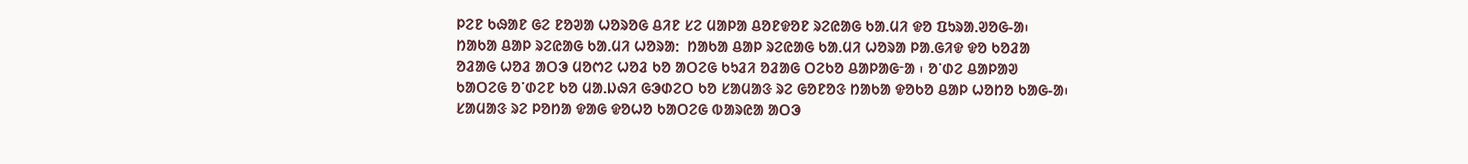ᱞᱮᱱ ᱠᱷᱟᱱ ᱜᱮ ᱱᱚᱣᱟ ᱦᱚᱨᱚᱜ ᱪᱤᱱ ᱥᱮ ᱢᱟᱞᱟ ᱪᱚᱱᱫᱚᱱ ᱨᱮᱭᱟᱜ ᱠᱟ.ᱢᱤ ᱫᱚ ᱯᱩᱨᱟ.ᱣᱚᱜ-ᱟ᱾
ᱴᱟᱠᱟ ᱪᱟᱞ ᱨᱮᱭᱟᱜ ᱠᱟ.ᱢᱤ ᱦᱚᱨᱟᱺ  ᱴᱟᱠᱟ ᱪᱟᱞ ᱨᱮᱭᱟᱜ ᱠᱟ.ᱢᱤ ᱦᱚᱨᱟ ᱞᱟ.ᱜᱤᱫ ᱫᱚ ᱠᱚᱲᱟ ᱚᱲᱟᱜ ᱦᱚᱲ ᱟᱛᱳ ᱢᱚᱬᱮ ᱦᱚᱲ ᱠᱚ ᱟᱛᱮᱜ ᱠᱩᱲᱤ ᱚᱲᱟᱜ ᱛᱮᱠᱚ ᱪᱟᱞᱟᱜᱼᱟ ᱾ ᱚᱸᱰᱮ ᱪᱟᱞᱟᱣ ᱠᱟᱛᱮᱜ ᱚᱸᱰᱮᱱ ᱠᱚ ᱢᱟ.ᱡᱷᱤ ᱜᱳᱰᱮᱛ ᱠᱚ ᱥᱟᱢᱟᱝ ᱨᱮ ᱜᱚᱱᱚᱝ ᱴᱟᱠᱟ ᱫᱚᱠᱚ ᱪᱟᱞ ᱦᱚᱴᱚ ᱠᱟᱜ-ᱟ᱾ ᱥᱟᱢᱟᱝ ᱨᱮ ᱞᱚᱴᱟ ᱫᱟᱜ ᱫᱚᱦᱚ ᱠᱟᱛᱮᱜ ᱵᱟᱨᱭᱟ ᱟᱛᱳ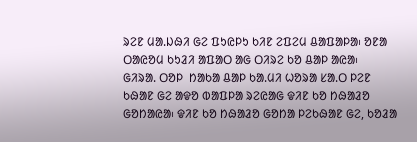ᱨᱮᱱ ᱢᱟ.ᱡᱷᱤ ᱜᱮ ᱯᱩᱭᱞᱩ ᱠᱤᱱ ᱮᱯᱮᱢ ᱪᱟᱯᱟᱞᱟ᱾ ᱚᱱᱟ ᱛᱟᱭᱚᱢ ᱠᱩᱲᱤ ᱟᱯᱟᱛ ᱟᱜ ᱛᱤᱨᱮ ᱠᱚ ᱪᱟᱞ ᱟᱭᱟ᱾
ᱜᱤᱨᱟ. ᱛᱚᱞ  ᱴᱟᱠᱟ ᱪᱟᱞ ᱠᱟ.ᱢᱤ ᱦᱚᱨᱟ ᱥᱟ.ᱛ ᱞᱮᱱ ᱠᱷᱟᱱ ᱜᱮ ᱟᱫᱚ ᱵᱟᱯᱞᱟ ᱨᱮᱭᱟᱜ ᱫᱤᱱ ᱠᱚ ᱴᱷᱟᱲᱚ ᱜᱚᱴᱟᱭᱟ᱾ ᱫᱤᱱ ᱠᱚ ᱴᱷᱟᱲᱚ ᱜᱚᱴᱟ ᱞᱮᱠᱷᱟᱱ ᱜᱮ, ᱠᱚᱲᱟ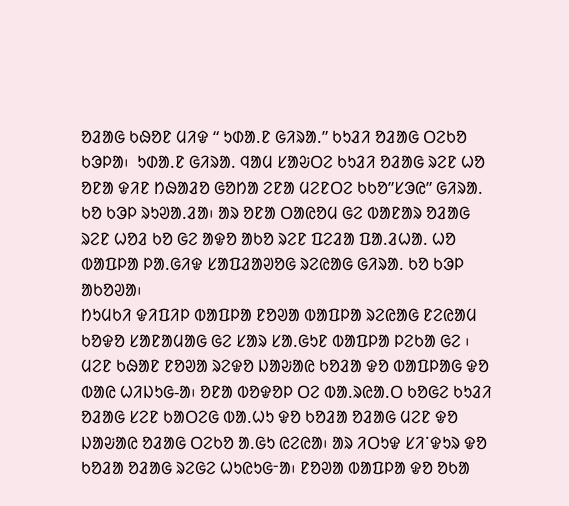ᱚᱲᱟᱜ ᱠᱷᱚᱱ ᱢᱤᱫ “ ᱩᱰᱟ.ᱱ ᱜᱤᱨᱟ.” ᱠᱩᱲᱤ ᱚᱲᱟᱜ ᱛᱮᱠᱚ ᱠᱳᱞᱟ᱾  ᱩᱰᱟ.ᱱ ᱜᱤᱨᱟ. ᱧᱟᱢ ᱥᱟᱶᱛᱮ ᱠᱩᱲᱤ ᱚᱲᱟᱜ ᱨᱮᱱ ᱦᱚ ᱚᱱᱟ ᱫᱤᱱ ᱴᱷᱟᱲᱚ ᱜᱚᱴᱟ ᱮᱱᱟ ᱢᱮᱱᱛᱮ ᱠᱠᱚ”ᱥᱳᱭ” ᱜᱤᱨᱟ. ᱠᱚ ᱠᱳᱞ ᱨᱩᱣᱟ.ᱲᱟ᱾ ᱟᱨ ᱚᱱᱟ ᱛᱟᱭᱚᱢ ᱜᱮ ᱵᱟᱱᱟᱨ ᱚᱲᱟᱜ ᱨᱮᱱ ᱦᱚᱲ ᱠᱚ ᱜᱮ ᱟᱫᱚ ᱟᱠᱚ ᱨᱮᱱ ᱯᱮᱲᱟ ᱯᱟ.ᱲᱦᱟ. ᱦᱚ ᱵᱟᱯᱞᱟ ᱞᱟ.ᱜᱤᱫ ᱥᱟᱯᱲᱟᱣᱚᱜ ᱨᱮᱭᱟᱜ ᱜᱤᱨᱟ. ᱠᱚ ᱠᱳᱞ ᱟᱠᱚᱣᱟ᱾
ᱴᱩᱢᱠᱤ ᱫᱤᱯᱤᱞ ᱵᱟᱯᱞᱟ ᱱᱚᱣᱟ ᱵᱟᱯᱞᱟ ᱨᱮᱭᱟᱜ ᱱᱮᱭᱟᱢ ᱠᱚᱫᱚ ᱥᱟᱱᱟᱢᱟᱜ ᱜᱮ ᱥᱟᱨ ᱥᱟ.ᱜᱩᱱ ᱵᱟᱯᱞᱟ ᱞᱮᱠᱟ ᱜᱮ ᱾ ᱢᱮᱱ ᱠᱷᱟᱱ ᱱᱚᱣᱟ ᱨᱮᱫᱚ ᱡᱟᱶᱟᱭ ᱠᱚᱲᱟ ᱫᱚ ᱵᱟᱯᱞᱟᱜ ᱫᱚ ᱵᱟᱭ ᱦᱤᱡᱩᱜ-ᱟ᱾ ᱚᱱᱟ ᱵᱚᱫᱚᱞ ᱛᱮ ᱵᱟ.ᱨᱭᱟ.ᱛ ᱠᱚᱜᱮ ᱠᱩᱲᱤ ᱚᱲᱟᱜ ᱥᱮᱱ ᱠᱟᱛᱮᱜ ᱵᱟ.ᱦᱩ ᱫᱚ ᱠᱚᱲᱟ ᱚᱲᱟᱜ ᱢᱮᱱ ᱫᱚ ᱡᱟᱶᱟᱭ ᱚᱲᱟᱜ ᱛᱮᱠᱚ ᱟ.ᱜᱩ ᱭᱮᱭᱟ᱾ ᱟᱨ ᱤᱛᱩᱫ ᱥᱤᱸᱫᱩᱨ ᱫᱚ ᱠᱚᱲᱟ ᱚᱲᱟᱜ ᱨᱮᱜᱮ ᱦᱩᱭᱩᱜᱼᱟ᱾ ᱱᱚᱣᱟ ᱵᱟᱯᱞᱟ ᱫᱚ ᱚᱠᱟ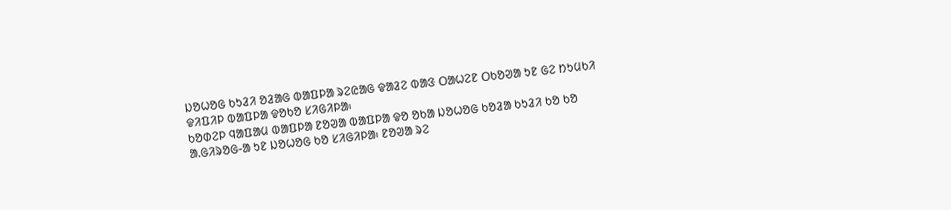ᱡᱚᱦᱚᱜ ᱠᱩᱲᱤ ᱚᱲᱟᱜ ᱵᱟᱯᱞᱟ ᱨᱮᱭᱟᱜ ᱫᱟᱲᱮ ᱵᱟᱝ ᱛᱟᱦᱮᱱ ᱛᱠᱚᱣᱟ ᱩᱱ ᱜᱮ ᱴᱩᱢᱠᱤ ᱫᱤᱯᱤᱞ ᱵᱟᱯᱞᱟ ᱫᱚᱠᱚ ᱥᱤᱜᱤᱞᱟ᱾
ᱠᱚᱰᱮᱞ ᱧᱟᱯᱟᱢ ᱵᱟᱯᱞᱟ ᱱᱚᱣᱟ ᱵᱟᱯᱞᱟ ᱫᱚ ᱚᱠᱟ ᱡᱚᱦᱚᱜ ᱠᱚᱲᱟ ᱠᱩᱲᱤ ᱠᱚ ᱠᱚ ᱟ.ᱜᱤᱨᱚᱜ-ᱟ ᱩᱱ ᱡᱚᱦᱚᱜ ᱠᱚ ᱥᱤᱜᱤᱞᱟ᱾ ᱱᱚᱣᱟ ᱨᱮ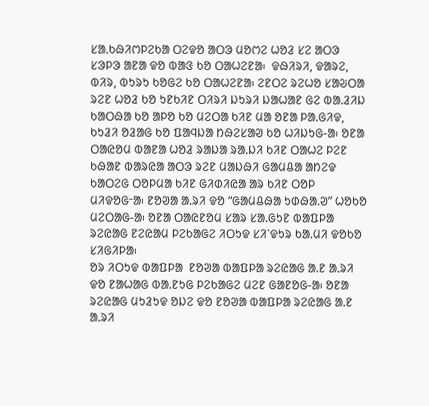ᱥᱟ.ᱠᱷᱤᱬᱞᱮᱠᱟ ᱛᱮᱫᱚ ᱟᱛᱳ ᱢᱚᱬᱮ ᱦᱚᱲ ᱥᱮ ᱟᱛᱳ ᱥᱳᱞᱳ ᱟᱱᱟ ᱫᱚ ᱵᱟᱝ ᱠᱚ ᱛᱟᱦᱮᱱᱟ᱾  ᱫᱷᱤᱨᱤ, ᱫᱟᱨᱮ, ᱵᱤᱨ, ᱵᱩᱨᱩ ᱠᱚᱜᱮ ᱠᱚ ᱛᱟᱦᱮᱱᱟ᱾ ᱮᱱᱛᱮ ᱨᱮᱦᱚ ᱥᱟᱶᱛᱟ ᱨᱮᱱ ᱦᱚᱲ ᱠᱚ ᱩᱱᱠᱤᱱ ᱛᱤᱨᱤ ᱡᱩᱨᱤ ᱡᱟᱦᱟᱱ ᱜᱮ ᱵᱟ.ᱲᱤᱡ ᱠᱟᱛᱷᱟ ᱠᱚ ᱟᱞᱚ ᱠᱚ ᱢᱮᱛᱟ ᱠᱤᱱ ᱢᱟ ᱚᱱᱟ ᱞᱟ.ᱜᱤᱫ, ᱠᱩᱲᱤ ᱚᱲᱟᱜ ᱠᱚ ᱯᱟᱧᱡᱟ ᱴᱷᱮᱥᱟᱣ ᱠᱚ ᱦᱤᱡᱩᱜ-ᱟ᱾ ᱚᱱᱟ ᱛᱟᱭᱚᱢ ᱵᱟᱱᱟ ᱦᱚᱲ ᱨᱟᱡᱟ ᱨᱟ.ᱡᱤ ᱠᱤᱱ ᱛᱟᱦᱮ ᱞᱮᱱ ᱠᱷᱟᱱ ᱵᱟᱨᱭᱟ ᱟᱛᱳ ᱨᱮᱱ ᱢᱟᱡᱷᱤ ᱜᱟᱢᱪᱟ ᱟᱴᱮᱫ ᱠᱟᱛᱮᱜ ᱛᱚᱞᱢᱟ ᱠᱤᱱ ᱜᱤᱰᱤᱭᱟ ᱟᱨ ᱠᱤᱱ ᱛᱚᱞ ᱢᱤᱫᱚᱜᱼᱟ᱾ ᱱᱚᱣᱟ ᱟ.ᱨᱤ ᱫᱚ “ᱜᱟᱢᱪᱷᱟ ᱩᱰᱷᱟ.ᱣ” ᱦᱚᱠᱚ ᱢᱮᱛᱟᱜ-ᱟ᱾ ᱚᱱᱟ ᱛᱟᱭᱱᱚᱢ ᱥᱟᱨ ᱥᱟ.ᱜᱩᱱ ᱵᱟᱯᱞᱟ ᱨᱮᱭᱟᱜ ᱱᱮᱭᱟᱢ ᱞᱮᱠᱟᱜᱮ ᱤᱛᱩᱫ ᱥᱤᱸᱫᱩᱨ ᱠᱟ.ᱢᱤ ᱫᱚᱠᱚ ᱥᱤᱜᱤᱞᱟ᱾
ᱚᱨ ᱤᱛᱩᱫ ᱵᱟᱯᱞᱟ  ᱱᱚᱣᱟ ᱵᱟᱯᱞᱟ ᱨᱮᱭᱟᱜ ᱟ.ᱱ ᱟ.ᱨᱤ ᱫᱚ ᱱᱟᱦᱟᱜ ᱵᱟ.ᱱᱩᱜ ᱞᱮᱠᱟᱜᱮ ᱢᱮᱱ ᱜᱟᱱᱚᱜ-ᱟ᱾ ᱚᱱᱟ ᱨᱮᱭᱟᱜ ᱢᱩᱲᱩᱫ ᱚᱡᱮ ᱫᱚ ᱱᱚᱣᱟ ᱵᱟᱯᱞᱟ ᱨᱮᱭᱟᱜ ᱟ.ᱱ ᱟ.ᱨᱤ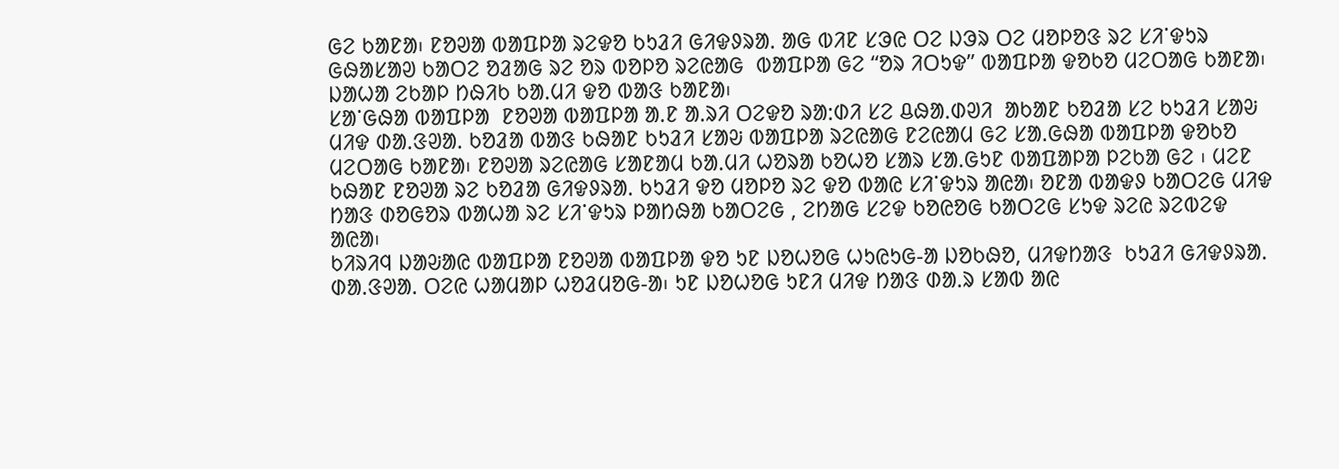ᱜᱮ ᱠᱟᱱᱟ᱾ ᱱᱚᱣᱟ ᱵᱟᱯᱞᱟ ᱨᱮᱫᱚ ᱠᱩᱲᱤ ᱜᱤᱫᱽᱨᱟ. ᱟᱜ ᱵᱤᱱ ᱥᱳᱭ ᱛᱮ ᱡᱳᱨ ᱛᱮ ᱢᱚᱞᱚᱝ ᱨᱮ ᱥᱤᱸᱫᱩᱨ ᱜᱷᱟᱥᱟᱣ ᱠᱟᱛᱮ ᱚᱲᱟᱜ ᱨᱮ ᱚᱨ ᱵᱚᱞᱚ ᱨᱮᱭᱟᱜ  ᱵᱟᱯᱞᱟ ᱜᱮ “ᱚᱨ ᱤᱛᱩᱫ” ᱵᱟᱯᱞᱟ ᱫᱚᱠᱚ ᱢᱮᱛᱟᱜ ᱠᱟᱱᱟ᱾ ᱡᱟᱦᱟ ᱮᱠᱟᱞ ᱴᱷᱤᱠ ᱠᱟ.ᱢᱤ ᱫᱚ ᱵᱟᱝ ᱠᱟᱱᱟ᱾
ᱥᱟᱸᱜᱷᱟ ᱵᱟᱯᱞᱟ  ᱱᱚᱣᱟ ᱵᱟᱯᱞᱟ ᱟ.ᱱ ᱟ.ᱨᱤ ᱛᱮᱫᱚ ᱨᱟᱺᱰᱤ ᱥᱮ ᱪᱷᱟᱹᱰᱣᱤ  ᱟᱠᱟᱱ ᱠᱚᱲᱟ ᱥᱮ ᱠᱩᱲᱤ ᱥᱟᱶ ᱢᱤᱫ ᱰᱟ.ᱝᱣᱟ. ᱠᱚᱲᱟ ᱵᱟᱝ ᱠᱷᱟᱱ ᱠᱩᱲᱤ ᱥᱟᱶ ᱵᱟᱯᱞᱟ ᱨᱮᱭᱟᱜ ᱱᱮᱭᱟᱢ ᱜᱮ ᱥᱟ.ᱜᱷᱟ ᱵᱟᱯᱞᱟ ᱫᱚᱠᱚ ᱢᱮᱛᱟᱜ ᱠᱟᱱᱟ᱾ ᱱᱚᱣᱟ ᱨᱮᱭᱟᱜ ᱥᱟᱱᱟᱢ ᱠᱟ.ᱢᱤ ᱦᱚᱨᱟ ᱠᱚᱦᱚ ᱥᱟᱨ ᱥᱟ.ᱜᱩᱱ ᱵᱟᱯᱟᱞᱟ ᱞᱮᱠᱟ ᱜᱮ ᱾ ᱢᱮᱱ ᱠᱷᱟᱱ ᱱᱚᱣᱟ ᱨᱮ ᱠᱚᱲᱟ ᱜᱤᱫᱽᱨᱟ. ᱠᱩᱲᱤ ᱫᱚ ᱢᱚᱞᱚ ᱨᱮ ᱫᱚ ᱵᱟᱭ ᱥᱤᱸᱫᱩᱨ ᱟᱭᱟ᱾ ᱚᱱᱟ ᱵᱟᱫᱽ ᱠᱟᱛᱮᱜ ᱢᱤᱫ ᱴᱟᱝ ᱰᱚᱜᱚᱨ ᱵᱟᱦᱟ ᱨᱮ ᱥᱤᱸᱫᱩᱨ ᱞᱟᱴᱷᱟ ᱠᱟᱛᱮᱜ , ᱮᱴᱟᱜ ᱥᱮᱫ ᱠᱚᱭᱚᱜ ᱠᱟᱛᱮᱜ ᱥᱩᱫ ᱨᱮᱭ ᱨᱮᱵᱮᱫ ᱟᱭᱟ᱾
ᱠᱤᱨᱤᱧ ᱡᱟᱶᱟᱭ ᱵᱟᱯᱞᱟ ᱱᱚᱣᱟ ᱵᱟᱯᱞᱟ ᱫᱚ ᱩᱱ ᱡᱚᱦᱚᱜ ᱦᱩᱭᱩᱜ-ᱟ ᱡᱚᱠᱷᱚ, ᱢᱤᱫᱴᱟᱝ  ᱠᱩᱲᱤ ᱜᱤᱫᱽᱨᱟ. ᱰᱟ.ᱝᱣᱟ. ᱛᱮᱭ ᱦᱟᱢᱟᱞ ᱦᱚᱲᱢᱚᱜ-ᱟ᱾ ᱩᱱ ᱡᱚᱦᱚᱜ ᱩᱱᱤ ᱢᱤᱫ ᱴᱟᱝ ᱰᱟ.ᱨ ᱥᱟᱵ ᱟᱭ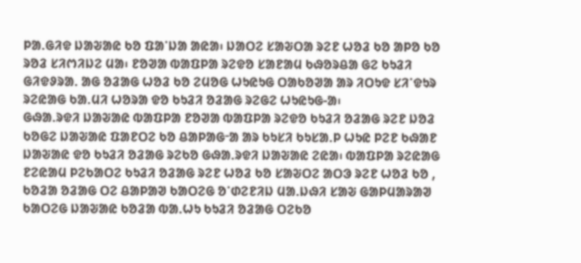ᱞᱟ.ᱜᱤᱫ ᱡᱟᱶᱟᱭ ᱠᱚ ᱯᱟᱸᱡᱟ ᱟᱭᱟ᱾ ᱡᱟᱛᱮ ᱥᱟᱶᱛᱟ ᱨᱮᱱ ᱦᱚᱲ ᱠᱚ ᱟᱞᱚ ᱠᱚ ᱨᱚᱲ ᱥᱤᱬᱤᱡᱮ ᱢᱟ᱾ ᱱᱚᱣᱟ ᱵᱟᱯᱞᱟ ᱨᱮᱫᱚ ᱥᱟᱱᱟᱢ ᱠᱷᱚᱨᱪᱟ ᱜᱮ ᱠᱩᱲᱤ ᱜᱤᱫᱽᱨᱟ. ᱟᱜ ᱚᱲᱟᱜ ᱦᱚᱲ ᱠᱚ ᱮᱢᱚᱜ ᱦᱩᱭᱩᱜ ᱛᱟᱠᱚᱣᱟ ᱟᱨ ᱤᱛᱩᱫ ᱥᱤᱸᱫᱩᱨ ᱨᱮᱭᱟᱜ ᱠᱟ.ᱢᱤ ᱦᱚᱨᱟ ᱫᱚ ᱠᱩᱲᱤ ᱚᱲᱟᱜ ᱨᱮᱜᱮ ᱦᱩᱭᱩᱜ-ᱟ᱾
ᱜᱷᱟ.ᱨᱫᱤ ᱡᱟᱶᱟᱭ ᱵᱟᱯᱞᱟ ᱱᱚᱣᱟ ᱵᱟᱯᱞᱟ ᱨᱮᱫᱚ ᱠᱩᱲᱤ ᱚᱲᱟᱜ ᱨᱮᱱ ᱡᱚᱲ ᱠᱚᱜᱮ ᱡᱟᱶᱟᱭ ᱯᱟᱱᱛᱮ ᱠᱚ ᱪᱟᱞᱟᱜᱼᱟ ᱟᱨ ᱠᱩᱥᱤ ᱠᱩᱥᱟ.ᱞ ᱦᱩᱭ ᱞᱮᱱ ᱠᱷᱟᱱ ᱡᱟᱶᱟᱭ ᱫᱚ ᱠᱩᱲᱤ ᱚᱲᱟᱜ ᱨᱮᱠᱚ ᱜᱷᱟ.ᱨᱫᱤ ᱡᱟᱶᱟᱭ ᱮᱭᱟ᱾ ᱵᱟᱯᱞᱟ ᱨᱮᱭᱟᱜ ᱱᱮᱭᱟᱢ ᱞᱮᱠᱟᱛᱮ ᱠᱩᱲᱤ ᱚᱲᱟᱜ ᱨᱮᱱ ᱦᱚᱲ ᱠᱚ ᱥᱟᱶᱛᱮ ᱟᱛᱳ ᱨᱮᱱ ᱦᱚᱲ ᱠᱚ , ᱠᱚᱲᱟ ᱚᱲᱟᱜ ᱛᱮ ᱪᱟᱞᱟᱣ ᱠᱟᱛᱮᱜ ᱚᱸᱰᱮᱱᱤᱡ ᱢᱟ.ᱡᱷᱤ ᱥᱟᱶ ᱜᱟᱞᱢᱟᱨᱟᱣ ᱠᱟᱛᱮᱜ ᱡᱟᱶᱟᱭ ᱠᱚᱲᱟ ᱵᱟ.ᱦᱩ ᱠᱩᱲᱤ ᱚᱲᱟᱜ ᱛᱮᱠᱚ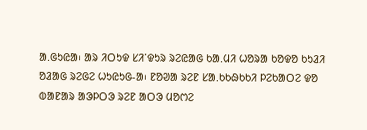ᱟ.ᱜᱩᱭᱟ᱾ ᱟᱨ ᱤᱛᱩᱫ ᱥᱤᱸᱫᱩᱨ ᱨᱮᱭᱟᱜ ᱠᱟ.ᱢᱤ ᱦᱚᱨᱟ ᱠᱚᱫᱚ ᱠᱩᱲᱤ ᱚᱲᱟᱜ ᱨᱮᱜᱮ ᱦᱩᱭᱩᱜ-ᱟ᱾ ᱱᱚᱣᱟ ᱨᱮᱱ ᱥᱟ.ᱠᱠᱷᱠᱠᱤ ᱞᱮᱠᱟᱛᱮ ᱫᱚ ᱵᱟᱱᱟᱨ ᱟᱳᱞᱛᱳ ᱨᱮᱱ ᱟᱛᱳ ᱢᱚᱬᱮ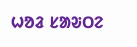ᱦᱚᱲ ᱥᱟᱶᱛᱮ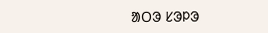ᱟᱛᱳ ᱥᱳᱞᱳ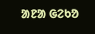ᱟᱱᱟ ᱜᱮᱠᱚ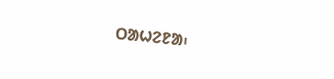ᱛᱟᱦᱮᱱᱟ᱾